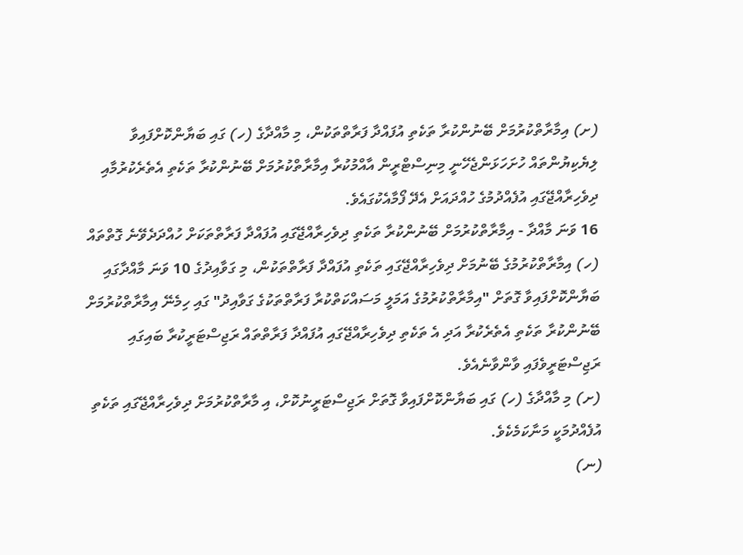(ށ) އިމާރާތްކުރުމަށް ބޭނުންކުރާ ތަކެތި އުފައްދާ ފަރާތްތަކުން، މި މާއްދާގެ (ހ) ގައި ބަޔާންކޮށްފައިވާ ލިޔެކިޔުންތައް ހުށަހަޅަންޖެހޭނީ މިނިސްޓްރީން އާއްމުކުރާ އިމާރާތްކުރުމަށް ބޭނުންކުރާ ތަކެތި އެތެރެކުރުމާއި ދިވެހިރާއްޖޭގައި އުފެއްދުމުގެ ހުއްދައަށް އެދޭ ފޯމާއެކުގައެވެ.
16 ވަނަ މާއްދާ - އިމާރާތްކުރުމަށް ބޭނުންކުރާ ތަކެތި ދިވެހިރާއްޖޭގައި އުފައްދާ ފަރާތްތަކަށް ހުއްދަދެވޭނެ ގޮތްތައް
(ހ) އިމާރާތްކުރުމުގެ ބޭނުމަށް ދިވެހިރާއްޖޭގައި ތަކެތި އުފައްދާ ފަރާތްތަކުން، މި ގަވާއިދުގެ 10 ވަނަ މާއްދާގައި ބަޔާންކޮށްފައިވާ ގޮތަށް "އިމާރާތްކުރުމުގެ އަމަލީ މަސައްކަތްކުރާ ފަރާތްތަކުގެ ގަވާއިދު" ގައި ހިމެނޭ އިމާރާތްކުރުމަށް ބޭނުންކުރާ ތަކެތި އެތެރެކުރާ އަދި އެ ތަކެތި ދިވެހިރާއްޖޭގައި އުފައްދާ ފަރާތްތައް ރަޖިސްޓަރީކުރާ ބައިގައި ރަޖިސްޓަރީވެފައި ވާންވާނެއެވެ.
(ށ) މި މާއްދާގެ (ހ) ގައި ބަޔާންކޮށްފައިވާ ގޮތަށް ރަޖިސްޓަރީނުކޮށް، އި މާރާތްކުރުމަށް ދިވެހިރާއްޖޭގައި ތަކެތި އުފެއްދުމަކީ މަނާކަމެކެވެ.
(ނ)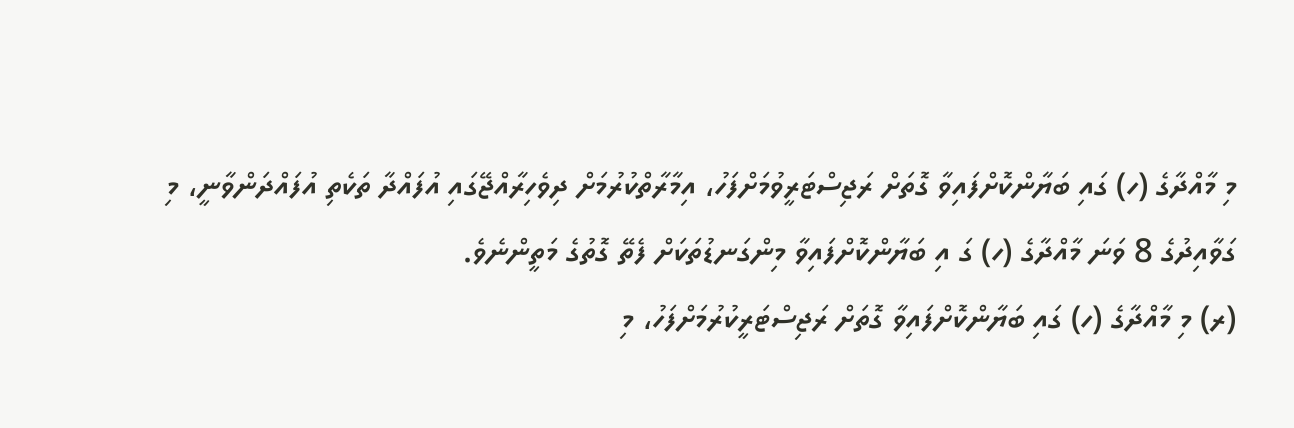މި މާއްދާގެ (ހ) ގައި ބަޔާންކޮށްފައިވާ ގޮތަށް ރަޖިސްޓަރީވުމަށްފަހު، އިމާރާތްކުރުމަށް ދިވެހިރާއްޖޭގައި އުފައްދާ ތަކެތި އުފައްދަންވާނީ، މި ގަވާއިދުގެ 8 ވަނަ މާއްދާގެ (ހ) ގަ އި ބަޔާންކޮށްފައިވާ މިންގަނޑުތަކަށް ފެތޭ ގޮތުގެ މަތީންނެވެ.
(ރ) މި މާއްދާގެ (ހ) ގައި ބަޔާންކޮށްފައިވާ ގޮތަށް ރަޖިސްޓަރީކުރުމަށްފަހު، މި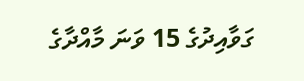ގަވާއިދުގެ 15 ވަނަ މާއްދާގެ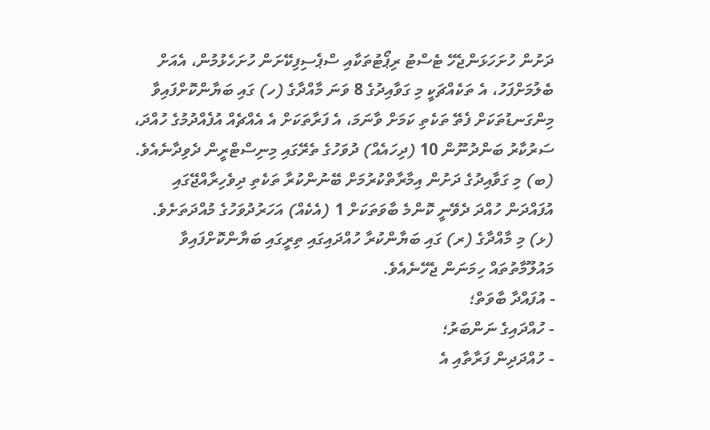ދަށުން ހުށަހަޅަންޖެހޭ ޓެސްޓު ރިޕޯޓުތަކާއި ސްޕެސިފިކޭށަން ހުށަހެޅުމުން، އެއަށް ބެލުމަށްފަހު، އެ ތަކެއްޗަކީ މި ގަވާއިދުގެ 8 ވަނަ މާއްދާގެ (ހ) ގައި ބަޔާންކޮށްފައިވާ މިންގަނޑުތަކަށް ފެތޭ ތަކެތި ކަމަށް ވާނަމަ، އެ ފަރާތަކަށް އެ އެއްޗެއް އުފެއްދުމުގެ ހުއްދަ، ސަރުކާރު ބަންދުނޫން 10 (ދިހައެއް) ދުވަހުގެ ތެރޭގައި މިނިސްޓްރީން ދެވިދާނެއެވެ.
(ބ) މި ގަވާއިދުގެ ދަށުން އިމާރާތްކުރުމަށް ބޭނުންކުރާ ތަކެތި ދިވެހިރާއްޖޭގައި އުފައްދަން ހުއްދަ ދެވޭނީ ކޮންމެ ބާވަތަކަށް 1 (އެކެއް) އަހަރުދުވަހުގެ މުއްދަތަށެވެ.
(ޅ) މި މާއްދާގެ (ރ) ގައި ބަޔާންކުރާ ހުއްދައިގައި ތިރީގައި ބަޔާންކޮށްފައިވާ މައުލޫމާތުތައް ހިމަނަން ޖެހޭނެއެވެ.
- އުފައްދާ ބާވަތް؛
- ހުއްދައިގެ ނަންބަރު؛
- ހުއްދަދިން ފަރާތާއި އެ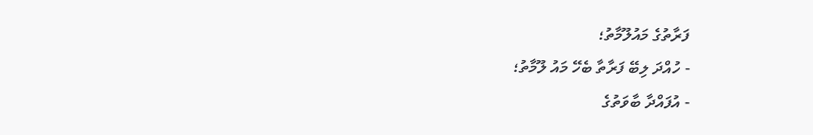ފަރާތުގެ މައުލޫމާތު؛
- ހުއްދަ ލިބޭ ފަރާތާ ބެހޭ މައު ލޫމާތު؛
- އުފައްދާ ބާވަތުގެ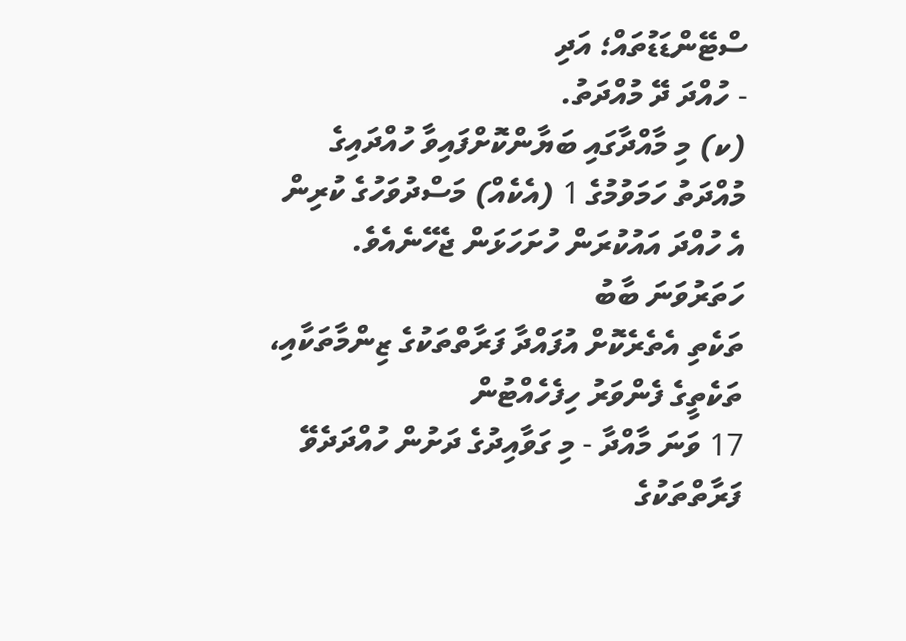ސްޓޭންޑަޑުތައް؛ އަދި
- ހުއްދަ ދޭ މުއްދަތު.
(ކ) މި މާއްދާގައި ބަޔާންކޮށްފައިވާ ހުއްދައިގެ މުއްދަތު ހަމަވުމުގެ 1 (އެކެއް) މަސްދުވަހުގެ ކުރިން އެ ހުއްދަ އައުކުރަން ހުށަހަޅަން ޖެހޭނެއެވެ.
ހަތަރުވަނަ ބާބު
ތަކެތި އެތެރެކޮށް އުފައްދާ ފަރާތްތަކުގެ ޒިންމާތަކާއި، ތަކެތީގެ ފެންވަރު ހިފެހެއްޓުން
17 ވަނަ މާއްދާ - މި ގަވާއިދުގެ ދަށުން ހުއްދަދެވޭ ފަރާތްތަކުގެ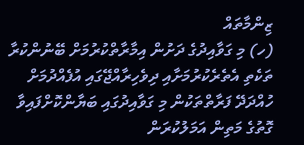ޒިންމާތައް
(ހ) މި ގަވާއިދުގެ ދަށުން އިމާރާތްކުރުމަށް ބޭނުންކުރާ ތަކެތި އެތެރެކުރުމަށާއި ދިވެހިރާއްޖޭގައި އުފެއްދުމަށް ހުއްދަދޭ ފަރާތްތަކުން މި ގަވާއިދުގައި ބަޔާންކޮށްފައިވާ ގޮތުގެ މަތިން އަމަލުކުރަން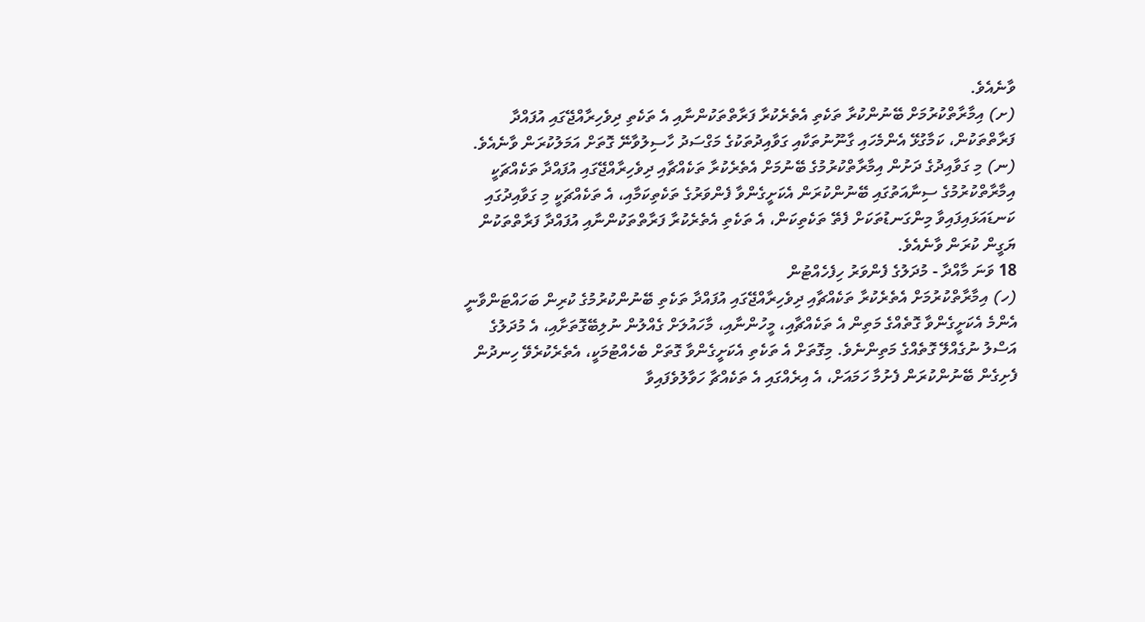ވާނެއެވެ.
(ށ) އިމާރާތްކުރުމަށް ބޭނުންކުރާ ތަކެތި އެތެރެކުރާ ފަރާތްތަކުންނާއި އެ ތަކެތި ދިވެހިރާއްޖޭގައި އުފައްދާ ފަރާތްތަކުން، ކަމާގުޅޭ އެންމެހައި ގާނޫނުތަކާއި ގަވާއިދުތަކުގެ މަގްސަދު ހާސިލުވާނޭ ގޮތަށް އަމަލުކުރަން ވާނެއެވެ.
(ނ) މި ގަވާއިދުގެ ދަށުން އިމާރާތްކުރުމުގެ ބޭނުމަށް އެތެރެކުރާ ތަކެއްޗާއި ދިވެހިރާއްޖޭގައި އުފައްދާ ތަކެއްޗަކީ އިމާރާތްކުރުމުގެ ސިނާއަތުގައި ބޭނުންކުރަން އެކަށީގެންވާ ފެންވަރުގެ ތަކެތިކަމާއި، އެ ތަކެއްޗަކީ މި ގަވާއިދުގައި ކަނޑައަޅައިފައިވާ މިންގަނޑުތަކަށް ފެތޭ ތަކެތިކަން، އެ ތަކެތި އެތެރެކުރާ ފަރާތްތަކުންނާއި އުފައްދާ ފަރާތްތަކުން ޔަގީން ކުރަން ވާނެއެވެ.
18 ވަނަ މާއްދާ - މުދަލުގެ ފެންވަރު ހިފެހެއްޓުން
(ހ) އިމާރާތްކުރުމަށް އެތެރެކުރާ ތަކެއްޗާއި ދިވެހިރާއްޖޭގައި އުފައްދާ ތަކެތި ބޭނުންކުރުމުގެ ކުރިން ބަހައްޓަންވާނީ އެންމެ އެކަށީގެންވާ ގޮތެއްގެ މަތިން އެ ތަކެއްޗާއި، މީހުންނާއި، މާހައުލަށް ގެއްލުން ނުލިބޭގޮތަށާއި، އެ މުދަލުގެ އަސްލު ނުގެއްލޭ ގޮތެއްގެ މަތިންނެވެ. މިގޮތަށް އެ ތަކެތި އެކަށީގެންވާ ގޮތަށް ބެހެއްޓުމަކީ، އެތެރެކުރެވޭ ހިނދުން ފެށިގެން ބޭނުންކުރަން ފެށުމާ ހަމައަށް، އެ އިރެއްގައި އެ ތަކެއްޗާ ހަވާލުވެފައިވާ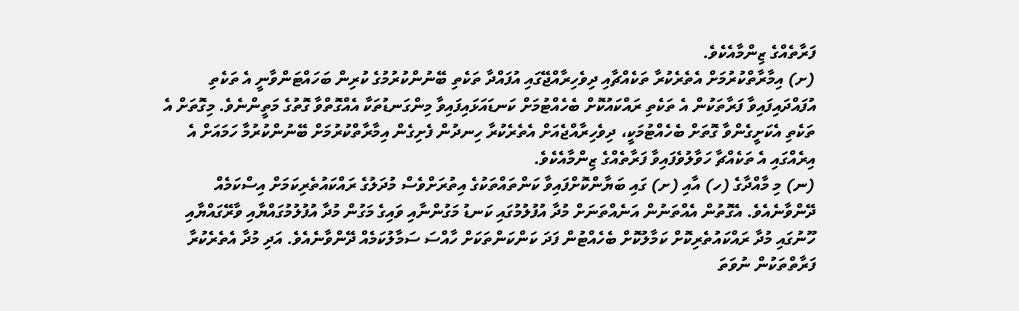ފަރާތެއްގެ ޒިންމާއެކެވެ.
(ށ) އިމާރާތްކުރުމަށް އެތެރެކުރާ ތަކެއްޗާއި ދިވެހިރާއްޖޭގައި އުފައްދާ ތަކެތި ބޭނުންކުރުމުގެ ކުރިން ބަހައްޓަންވާނީ އެ ތަކެތި އުފައްދައިފައިވާ ފަރާތަކުން އެ ތަކެތި ރައްކައުކޮށް ބެހެއްޓުމަށް ކަނޑައަޅައިފައިވާ މިންގަނޑުތަކާ އެއްގޮތްވާ ގޮތުގެ މަތީންނެވެ. މިގޮތަށް އެ ތަކެތި އެކަށީގެންވާ ގޮތަށް ބެހެއްޓުމަކީ، ދިވެހިރާއްޖެއަށް އެތެރެކުރާ ހިނދުން ފެށިގެން އިމާރާތްކުރުމަށް ބޭނުންކުރުމާ ހަމައަށް އެ އިރެއްގައި އެ ތަކެއްޗާ ހަވާލުވެފައިވާ ފަރާތެއްގެ ޒިންމާއެކެވެ.
(ނ) މި މާއްދާގެ (ހ) އާއި (ށ) ގައި ބަޔާންކޮށްފައިވާ ކަންތައްތަކުގެ އިތުރަށްވެސް މުދަލުގެ ރައްކައުތެރިކަމަށް އިސްކަމެއް ދޭންވާނެއެވެ. އެގޮތުން އެއްތަނުން އަނެއްތަނަށް މުދާ އުފުލުމުގައި ކަނޑު މަގުންނާއި ވައިގެ މަގުން މުދާ އުފުލުމުގައްޔާއި ވާރޭގައްޔާއި ހޫނުގައި މުދާ ރައްކައުތެރިކޮށް ކަމާލުކޮށް ބެހެއްޓުން ފަދަ ކަންކަންތަކަށް ހާއްސަ ސަމާލުކަމެއް ދޭންވާނެއެވެ. އަދި މުދާ އެތެރެކުރާ ފަރާތްތަކުން ނުވަތަ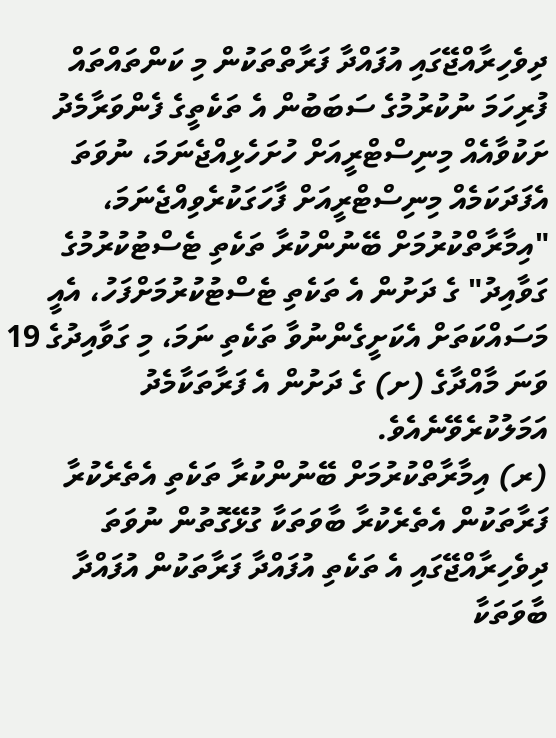ދިވެހިރާއްޖޭގައި އުފައްދާ ފަރާތްތަކުން މި ކަންތައްތައް ފުރިހަމަ ނުކުރުމުގެ ސަބަބުން އެ ތަކެތީގެ ފެންވަރާމެދު ށަކުވާއެއް މިނިސްޓްރީއަށް ހުށަހެޅިއްޖެނަމަ، ނުވަތަ އެފަދަކަމެއް މިނިސްޓްރީއަށް ފާހަގަކުރެވިއްޖެނަމަ، "އިމާރާތްކުރުމަށް ބޭނުންކުރާ ތަކެތި ޓެސްޓުކުރުމުގެ ގަވާއިދު" ގެ ދަށުން އެ ތަކެތި ޓެސްޓުކުރުމަށްފަހު، އެއީ މަސައްކަތަށް އެކަށީގެންނުވާ ތަކެތި ނަމަ، މި ގަވާއިދުގެ 19 ވަނަ މާއްދާގެ (ށ) ގެ ދަށުން އެ ފަރާތަކާމެދު އަމަލުކުރެވޭނެއެވެ.
(ރ) އިމާރާތްކުރުމަށް ބޭނުންކުރާ ތަކެތި އެތެރެކުރާ ފަރާތަކުން އެތެރެކުރާ ބާވަތަކާ ގުޅޭގޮތުން ނުވަތަ ދިވެހިރާއްޖޭގައި އެ ތަކެތި އުފައްދާ ފަރާތަކުން އުފައްދާ ބާވަތަކާ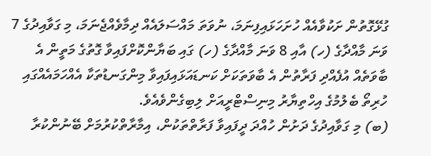ގުޅޭގޮތުން ށަކުވާއެއް ހުށަހަޅައިފިނަމަ، ނުވަތަ މައްސަލައެއް ދިމާވެއްޖެނަމަ، މި ގަވާއިދުގެ 7 ވަނަ މާއްދާގެ (ހ) އާއި 8 ވަނަ މާއްދާގެ (ހ) ގައި ބަޔާންކޮށްފައިވާ ގޮތުގެ މަތީން އެ ބާވަތެއް އުފެއްދި ފަރާތުން އެ ބާވަތަކަށް ކަނޑައަޅައިފައިވާ މިންގަނޑުތަކާ އެއްހަމައެއްގައި ހުރިތޯ ބެލުމުގެ އިހްތިޔާރު މިނިސްޓްރީއަށް ލިބިގެންވެއެވެ.
(ބ) މި ގަވާއިދުގެ ދަށުން ހުއްދަ ދީފައިވާ ފަރާތްތަކުން، އިމާރާތްކުރުމަށް ބޭނުންކުރާ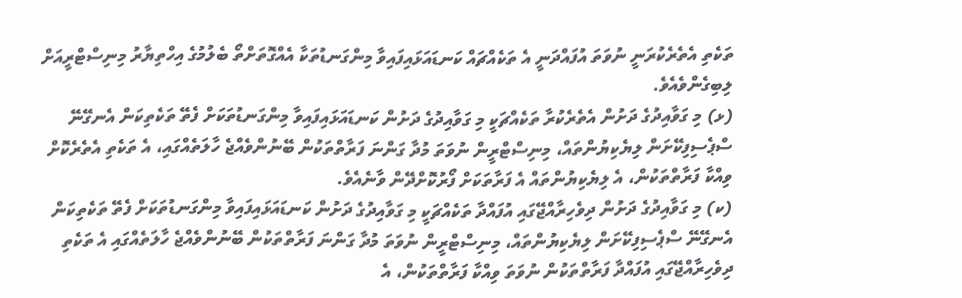ތަކެތި އެތެރެކުރަނީ ނުވަތަ އުފައްދަނީ އެ ތަކެއްޗައް ކަނޑައަޅައިފައިވާ މިންގަނޑުތަކާ އެއްގޮތަށްތޯ ބެލުމުގެ އިހްތިޔާރު މިނިސްޓްރީއަށް ލިބިގެންވެއެވެ.
(ޅ) މި ގަވާއިދުގެ ދަށުން އެތެރެކުރާ ތަކެއްޗަކީ މި ގަވާއިދުގެ ދަށުން ކަނޑައަޅައިފައިވާ މިންގަނޑުތަކަށް ފެތޭ ތަކެތިކަން އެނގޭނޭ ސްޕެސިފިކޭށަން ލިޔެކިޔުންތައް، މިނިސްޓްރީން ނުވަތަ މުދާ ގަންނަ ފަރާތްތަކުން ބޭނުންވެއްޖެ ހާލަތެއްގައި، އެ ތަކެތި އެތެރެކޮށް ވިއްކާ ފަރާތްތަކުން، އެ ލިޔެކިޔުންތައް އެ ފަރާތަކަށް ފޯރުކޮށްދޭން ވާނެއެވެ.
(ކ) މި ގަވާއިދުގެ ދަށުން ދިވެހިރާއްޖޭގައި އުފައްދާ ތަކެއްޗަކީ މި ގަވާއިދުގެ ދަށުން ކަނޑައަޅައިފައިވާ މިންގަނޑުތަކަށް ފެތޭ ތަކެތިކަން އެނގޭނޭ ސްޕެސިފިކޭށަން ލިޔެކިޔުންތައް، މިނިސްޓްރީން ނުވަތަ މުދާ ގަންނަ ފަރާތްތަކުން ބޭނުންވެއްޖެ ހާލަތެއްގައި އެ ތަކެތި ދިވެހިރާއްޖޭގައި އުފައްދާ ފަރާތްތަކުން ނުވަތަ ވިއްކާ ފަރާތްތަކުން، އެ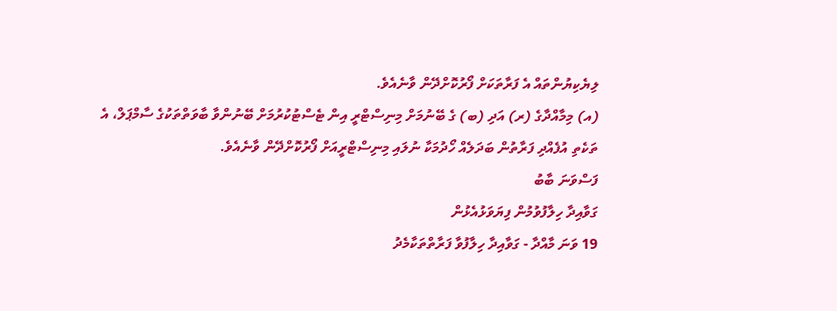ލިޔެކިޔުންތައް އެ ފަރާތަކަށް ފޯރުކޮށްދޭން ވާނެއެވެ.
(އ) މިމާއްދާގެ (ރ) އަދި (ބ) ގެ ބޭނުމަށް މިނިސްޓްރީ އިން ޓެސްޓުކުރުމަށް ބޭނުންވާ ބާވަތްތަކުގެ ސާމްޕަލް، އެ ތަކެތި އުފެއްދި ފަރާތުން ބަދަލެއް ހޯދުމަކާ ނުލައި މިނިސްޓްރީއަށް ފޯރުކޮށްދޭން ވާނެއެވެ.
ފަސްވަނަ ބާބު
ގަވާއިދާ ހިލާފުވުމުން ފިޔަވަޅުއެޅުން
19 ވަނަ މާއްދާ - ގަވާއިދާ ހިލާފުވާ ފަރާތްތަކާމެދު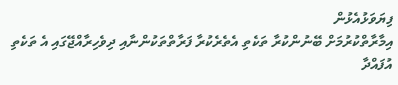ފިޔަވަޅުއެޅުން
އިމާރާތްކުރުމަށް ބޭނުންކުރާ ތަކެތި އެތެރެކުރާ ފަރާތްތަކުންނާއި ދިވެހިރާއްޖޭގައި އެ ތަކެތި އުފައްދާ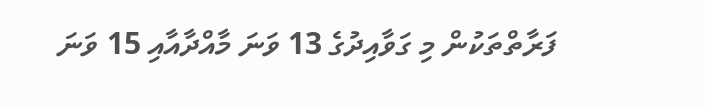ފަރާތްތަކުން މި ގަވާއިދުގެ 13 ވަނަ މާއްދާއާއި 15 ވަނަ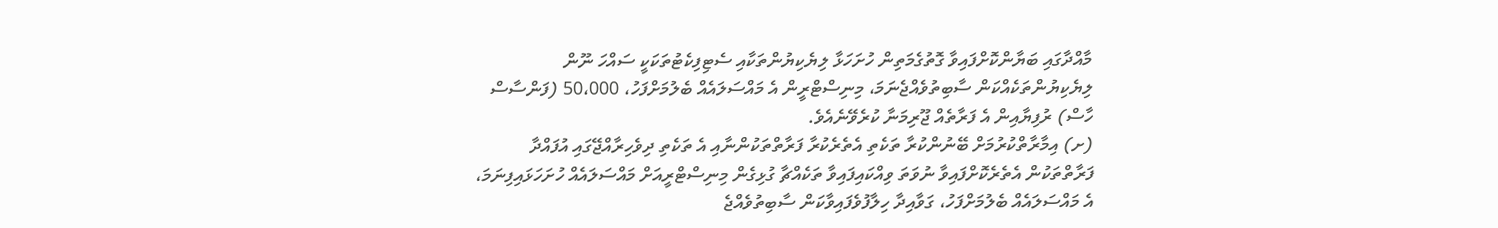މާއްދާގައި ބަޔާންކޮށްފައިވާ ގޮތުގެމަތިން ހުށަހަޅާ ލިޔެކިޔުންތަކާއި ސެޓިފިކެޓުތަކަކީ ސައްހަ ނޫން ލިޔެކިޔުންތަކެއްކަން ސާބިތުވެއްޖެނަމަ، މިނިސްޓްރީން އެ މައްސަލައެއް ބެލުމަށްފަހު، 50،000 (ފަންސާސް ހާސް) ރުފިޔާއިން އެ ފަރާތެއް ޖޫރިމަނާ ކުރެވޭނެއެވެ.
(ށ) އިމާރާތްކުރުމަށް ބޭނުންކުރާ ތަކެތި އެތެރެކުރާ ފަރާތްތަކުންނާއި އެ ތަކެތި ދިވެހިރާއްޖޭގައި އުފައްދާ ފަރާތްތަކުން އެތެރެކޮށްފައިވާ ނުވަތަ ވިއްކައިފައިވާ ތަކެއްޗާ ގުޅިގެން މިނިސްޓްރީއަށް މައްސަލައެއް ހުށަހަޅައިފިނަމަ، އެ މައްސަލައެއް ބެލުމަށްފަހު، ގަވާއިދާ ހިލާފުވެފައިވާކަން ސާބިތުވެއްޖެ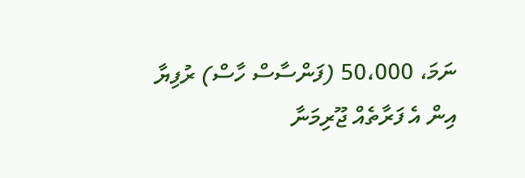ނަމަ، 50،000 (ފަންސާސް ހާސް) ރުފިޔާ އިން އެ ފަރާތެއް ޖޫރިމަނާ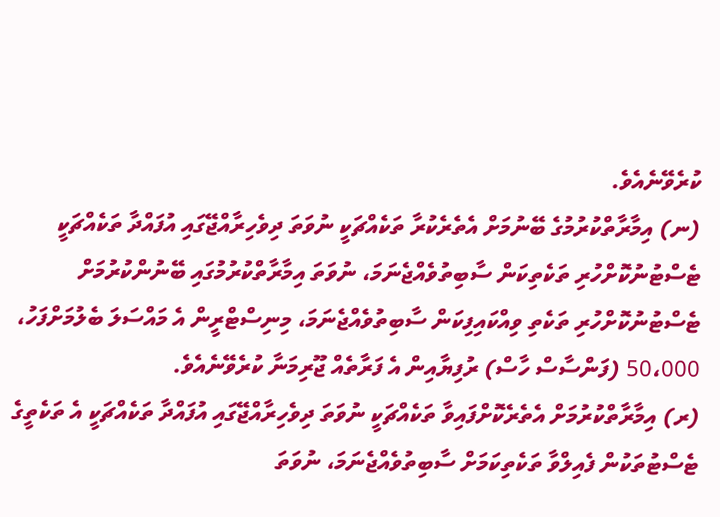ކުރެވޭނެއެވެ.
(ނ) އިމާރާތްކުރުމުގެ ބޭނުމަށް އެތެރެކުރާ ތަކެއްޗަކީ ނުވަތަ ދިވެހިރާއްޖޭގައި އުފައްދާ ތަކެއްޗަކީ ޓެސްޓުނުކޮށްހުރި ތަކެތިކަން ސާބިތުވެއްޖެނަމަ، ނުވަތަ އިމާރާތްކުރުމުގައި ބޭނުންކުރުމަށް ޓެސްޓުނުކޮށްހުރި ތަކެތި ވިއްކައިފިކަން ސާބިތުވެއްޖެނަމަ، މިނިސްޓްރީން އެ މައްސަލަ ބެލުމަށްފަހު، 50،000 (ފަންސާސް ހާސް) ރުފިޔާއިން އެ ފަރާތެއް ޖޫރިމަނާ ކުރެވޭނެއެވެ.
(ރ) އިމާރާތްކުރުމަށް އެތެރެކޮށްފައިވާ ތަކެއްޗަކީ ނުވަތަ ދިވެހިރާއްޖޭގައި އުފައްދާ ތަކެއްޗަކީ އެ ތަކެތީގެ ޓެސްޓުތަކުން ފެއިލްވާ ތަކެތިކަމަށް ސާބިތުވެއްޖެނަމަ، ނުވަތަ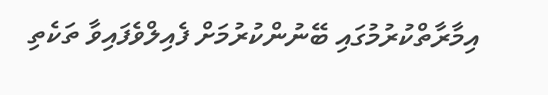އިމާރާތްކުރުމުގައި ބޭނުންކުރުމަށް ފެއިލްވެފައިވާ ތަކެތި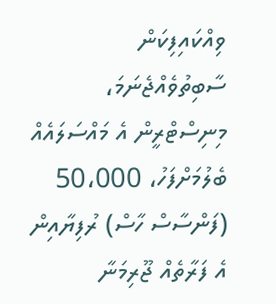ވިއްކައިފިކަން ސާބިތުވެއްޖެނަމަ، މިނިސްޓްރީން އެ މައްސަލައެއް ބެލުމަށްފަހު، 50،000 (ފަންސާސް ހާސް) ރުފިޔާއިން އެ ފަރާތެއް ޖޫރިމަނާ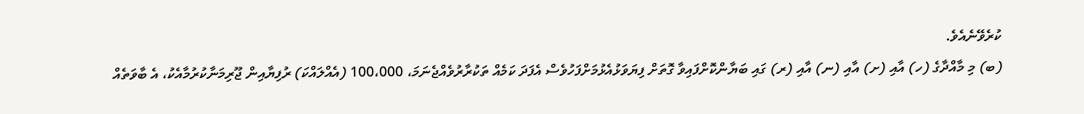ކުރެވޭނެއެވެ.
(ބ) މި މާއްދާގެ (ހ) އާއި (ށ) އާއި (ނ) އާއި (ރ) ގައި ބަޔާންކޮށްފައިވާ ގޮތަށް ފިޔަވަޅުއެޅުމަށްފަހުވެސް އެފަދަ ކަމެއް ތަކުރާރުވެއްޖެނަމަ، 100،000 (އެއްލައްކަ) ރުފިޔާއިން ޖޫރިމަނާކުރުމާއެކު، އެ ބާވަތެއް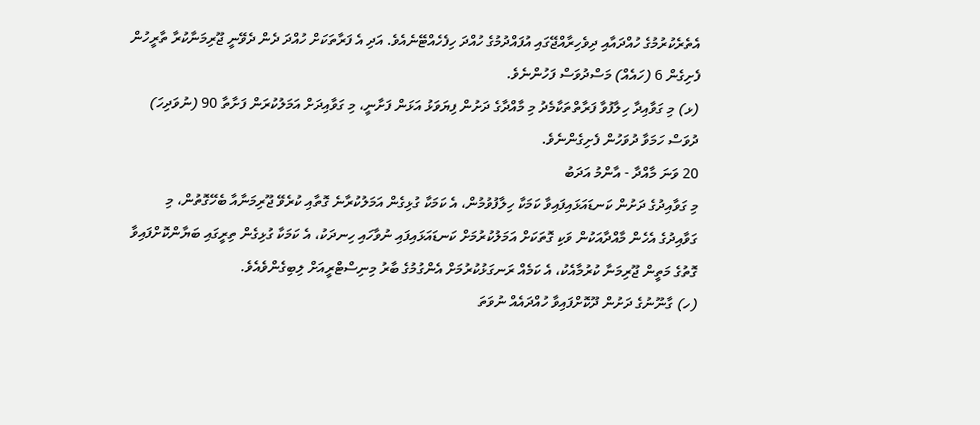އެތެރެކުރުމުގެ ހުއްދައާއި ދިވެހިރާއްޖޭގައި އުފައްދުމުގެ ހުއްދަ ހިފެހެއްޓޭނެއެވެ. އަދި އެ ފަރާތަކަށް ހުއްދަ ދެން ދެވޭނީ ޖޫރިމަނާކުރާ ތާރީހުން ފެށިގެން 6 (ހައެއް) މަސްދުވަސް ފަހުންނެވެ.
(ޅ) މި ގަވާއިދާ ހިލާފުވާ ފަރާތްތަކާމެދު މި މާއްދާގެ ދަށުން ފިޔަވަޅު އަޅަން ފަށާނީ، މި ގަވާއިދަށް އަމަލުކުރަން ފަށާތާ 90 (ނުވަދިހަ) ދުވަސް ހަމަވާ ދުވަހުން ފެށިގެންނެވެ.
20 ވަނަ މާއްދާ - އާންމު އަދަބު
މި ގަވާއިދުގެ ދަށުން ކަނޑައަޅައިފައިވާ ކަމަކާ ހިލާފުވުމުން، އެ ކަމަކާ ގުޅިގެން އަމަލުކުރާނެ ގޮތާއި ކުރެވޭ ޖޫރިމަނާއާ ބެހޭގޮތުން، މި ގަވާއިދުގެ އެހެން މާއްދާއަކުން ވަކި ގޮތަކަށް އަމަލުކުރުމަށް ކަނޑައަޅައިފައި ނުވާހައި ހިނދަކު، އެ ކަމަކާ ގުޅިގެން ތިރީގައި ބަޔާންކޮށްފައިވާ ގޮތުގެ މަތީން ޖޫރިމަނާ ކުރުމާއެކު، އެ ކަމެއް ރަނގަޅުކުރުމަށް އެންގުމުގެ ބާރު މިނިސްޓްރީއަށް ލިބިގެންވެއެވެ.
(ހ) ގާނޫނުގެ ދަށުން ދޫކޮށްފައިވާ ހުއްދައެއް ނުވަތަ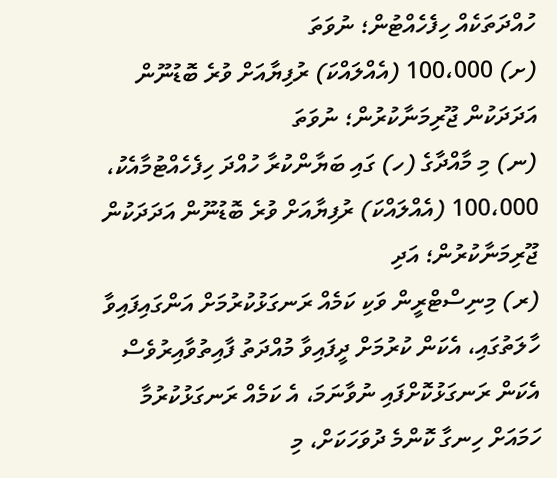ހުއްދަތަކެއް ހިފެހެއްޓުން؛ ނުވަތަ
(ށ) 100،000 (އެއްލައްކަ) ރުފިޔާއަށް ވުރެ ބޮޑުނޫން އަދަދަކުން ޖޫރިމަނާކުރުން؛ ނުވަތަ
(ނ) މި މާއްދާގެ (ހ) ގައި ބަޔާންކުރާ ހުއްދަ ހިފެހެއްޓުމާއެކު، 100،000 (އެއްލައްކަ) ރުފިޔާއަށް ވުރެ ބޮޑުނޫން އަދަދަކުން ޖޫރިމަނާކުރުން؛ އަދި
(ރ) މިނިސްޓްރީން ވަކި ކަމެއް ރަނގަޅުކުރުމަށް އަންގައިފައިވާ ހާލަތުގައި، އެކަން ކުރުމަށް ދީފައިވާ މުއްދަތު ފާއިތުވާއިރުވެސް އެކަން ރަނގަޅުކޮށްފައި ނުވާނަމަ، އެ ކަމެއް ރަނގަޅުކުރުމާ ހަމައަށް ހިނގާ ކޮންމެ ދުވަހަކަށް، މި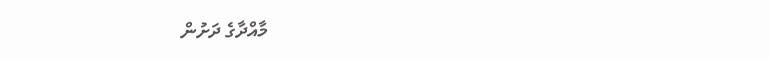މާއްދާގެ ދަށުން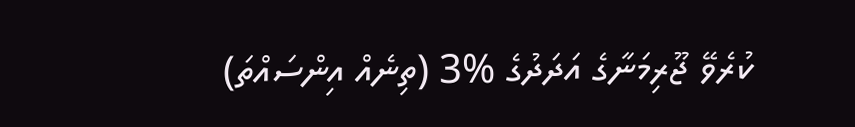ކުރެވޭ ޖޫރިމަނާގެ އަދަދުގެ %3 (ތިނެއް އިންސައްތަ)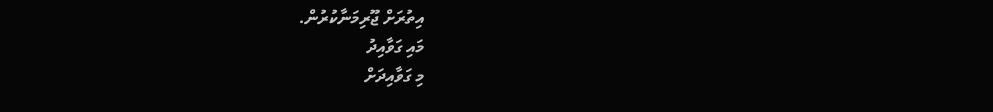އިތުރަށް ޖޫރިމަނާކުރުން.
މައި ގަވާއިދު
މި ގަވާއިދަށް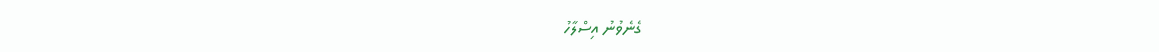ގެނެވުނު އިސްލާހު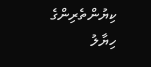ކިޔުންތެރިންގެ ހިޔާލު